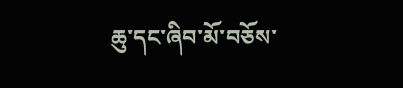ཆུ་དང་ཞིབ་མོ་བཅོས་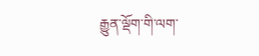རྒྱུན་ལྡོག་གི་ལག་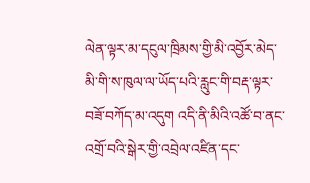ལེན་ལྟར་མ་དངུལ་ཁྲིམས་གྱི་མི་འབྱོར་མེད་མི་གི་ས་ཁུལ་ལ་ཡོད་པའི་རླུང་གི་བརྡ་ལྟར་བཟོ་བཀོད་མ་འདུག འདི་ནི་མིའི་འཚོ་བ་ནང་འགྲོ་བའི་སྒེར་གྱི་འབྲེལ་འཛིན་དང་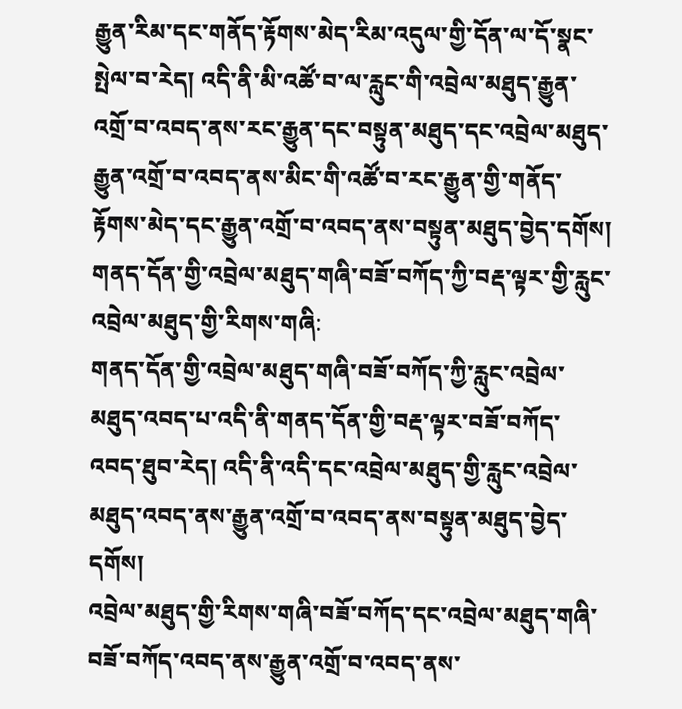རྒྱུན་རིམ་དང་གནོད་རྟོགས་མེད་རིམ་འདུལ་གྱི་དོན་ལ་དོ་སྣང་སྤེལ་བ་རེད། འདི་ནི་མི་འཚོ་བ་ལ་རླུང་གི་འབྲེལ་མཐུད་རྒྱུན་འགྲོ་བ་འབད་ནས་རང་རྒྱུན་དང་བསྟུན་མཐུད་དང་འབྲེལ་མཐུད་རྒྱུན་འགྲོ་བ་འབད་ནས་མིང་གི་འཚོ་བ་རང་རྒྱུན་གྱི་གནོད་རྟོགས་མེད་དང་རྒྱུན་འགྲོ་བ་འབད་ནས་བསྟུན་མཐུད་བྱེད་དགོས།
གནད་དོན་གྱི་འབྲེལ་མཐུད་གཞི་བཟོ་བཀོད་ཀྱི་བརྡ་ལྟར་གྱི་རླུང་འབྲེལ་མཐུད་གྱི་རིགས་གཞི:
གནད་དོན་གྱི་འབྲེལ་མཐུད་གཞི་བཟོ་བཀོད་ཀྱི་རླུང་འབྲེལ་མཐུད་འབད་པ་འདི་ནི་གནད་དོན་གྱི་བརྡ་ལྟར་བཟོ་བཀོད་འབད་ཐུབ་རེད། འདི་ནི་འདི་དང་འབྲེལ་མཐུད་གྱི་རླུང་འབྲེལ་མཐུད་འབད་ནས་རྒྱུན་འགྲོ་བ་འབད་ནས་བསྟུན་མཐུད་བྱེད་དགོས།
འབྲེལ་མཐུད་གྱི་རིགས་གཞི་བཟོ་བཀོད་དང་འབྲེལ་མཐུད་གཞི་བཟོ་བཀོད་འབད་ནས་རྒྱུན་འགྲོ་བ་འབད་ནས་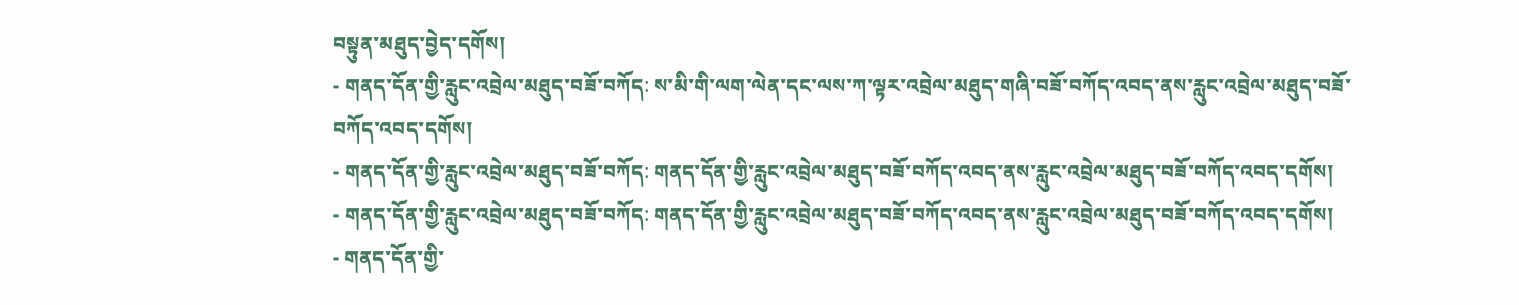བསྟུན་མཐུད་བྱེད་དགོས།
- གནད་དོན་གྱི་རླུང་འབྲེལ་མཐུད་བཟོ་བཀོད: ས་མི་གི་ལག་ལེན་དང་ལས་ཀ་ལྟར་འབྲེལ་མཐུད་གཞི་བཟོ་བཀོད་འབད་ནས་རླུང་འབྲེལ་མཐུད་བཟོ་བཀོད་འབད་དགོས།
- གནད་དོན་གྱི་རླུང་འབྲེལ་མཐུད་བཟོ་བཀོད: གནད་དོན་གྱི་རླུང་འབྲེལ་མཐུད་བཟོ་བཀོད་འབད་ནས་རླུང་འབྲེལ་མཐུད་བཟོ་བཀོད་འབད་དགོས།
- གནད་དོན་གྱི་རླུང་འབྲེལ་མཐུད་བཟོ་བཀོད: གནད་དོན་གྱི་རླུང་འབྲེལ་མཐུད་བཟོ་བཀོད་འབད་ནས་རླུང་འབྲེལ་མཐུད་བཟོ་བཀོད་འབད་དགོས།
- གནད་དོན་གྱི་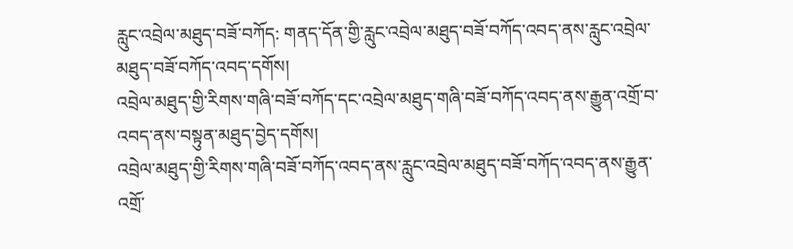རླུང་འབྲེལ་མཐུད་བཟོ་བཀོད: གནད་དོན་གྱི་རླུང་འབྲེལ་མཐུད་བཟོ་བཀོད་འབད་ནས་རླུང་འབྲེལ་མཐུད་བཟོ་བཀོད་འབད་དགོས།
འབྲེལ་མཐུད་གྱི་རིགས་གཞི་བཟོ་བཀོད་དང་འབྲེལ་མཐུད་གཞི་བཟོ་བཀོད་འབད་ནས་རྒྱུན་འགྲོ་བ་འབད་ནས་བསྟུན་མཐུད་བྱེད་དགོས།
འབྲེལ་མཐུད་གྱི་རིགས་གཞི་བཟོ་བཀོད་འབད་ནས་རླུང་འབྲེལ་མཐུད་བཟོ་བཀོད་འབད་ནས་རྒྱུན་འགྲོ་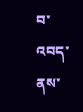བ་འབད་ནས་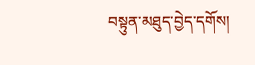བསྟུན་མཐུད་བྱེད་དགོས།